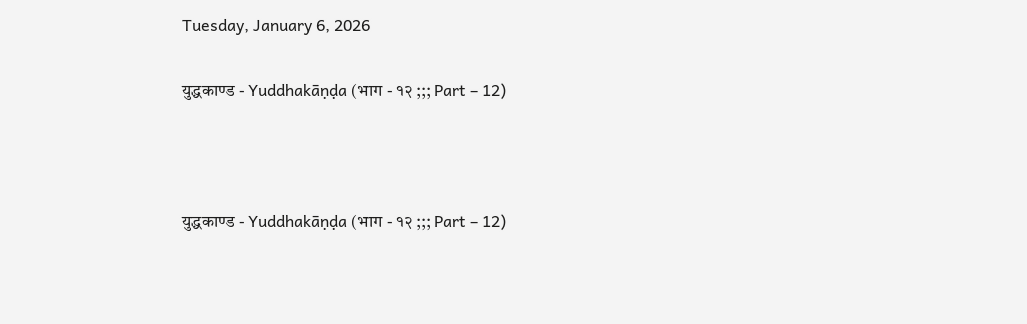Tuesday, January 6, 2026

युद्धकाण्ड - Yuddhakāṇḍa (भाग - १२ ;;; Part – 12)



युद्धकाण्ड - Yuddhakāṇḍa (भाग - १२ ;;; Part – 12)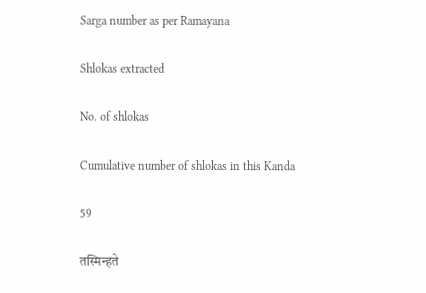Sarga number as per Ramayana

Shlokas extracted

No. of shlokas

Cumulative number of shlokas in this Kanda

59

तस्मिन्हते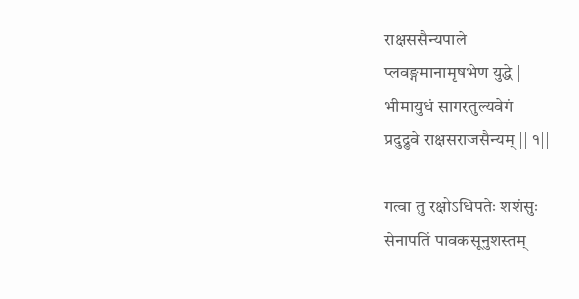राक्षससैन्यपाले
प्लवङ्गमानामृषभेण युद्धे |
भीमायुधं सागरतुल्यवेगं
प्रदुद्रुवे राक्षसराजसैन्यम् || १||

गत्वा तु रक्षोऽधिपतेः शशंसुः
सेनापतिं पावकसूनुशस्तम्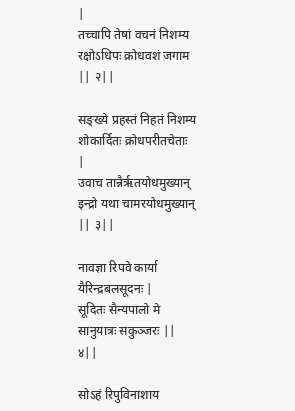|
तच्चापि तेषां वचनं निशम्य
रक्षोऽधिपः क्रोधवशं जगाम || २||

सङ्ख्ये प्रहस्तं निहतं निशम्य
शोकार्दितः क्रोधपरीतचेताः |
उवाच तान्नैरृतयोधमुख्यान्
इन्द्रो यथा चामरयोधमुख्यान् || ३||

नावज्ञा रिपवे कार्या यैरिन्द्रबलसूदनः |
सूदितः सैन्यपालो मे सानुयात्रः सकुञ्जरः || ४||

सोऽहं रिपुविनाशाय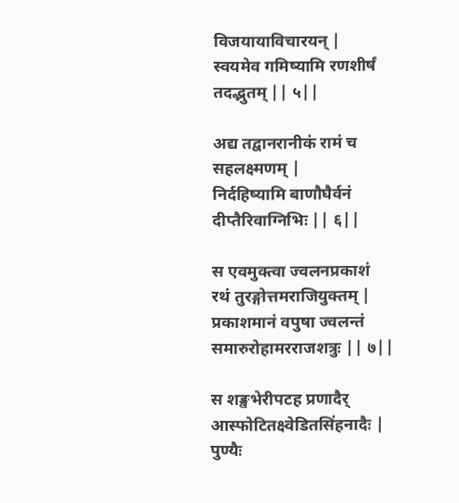विजयायाविचारयन् |
स्वयमेव गमिष्यामि रणशीर्षं तदद्भुतम् || ५||

अद्य तद्वानरानीकं रामं च सहलक्ष्मणम् |
निर्दहिष्यामि बाणौघैर्वनं दीप्तैरिवाग्निभिः || ६||

स एवमुक्त्वा ज्वलनप्रकाशं
रथं तुरङ्गोत्तमराजियुक्तम् |
प्रकाशमानं वपुषा ज्वलन्तं
समारुरोहामरराजशत्रुः || ७||

स शङ्खभेरीपटह प्रणादैर्
आस्फोटितक्ष्वेडितसिंहनादैः |
पुण्यैः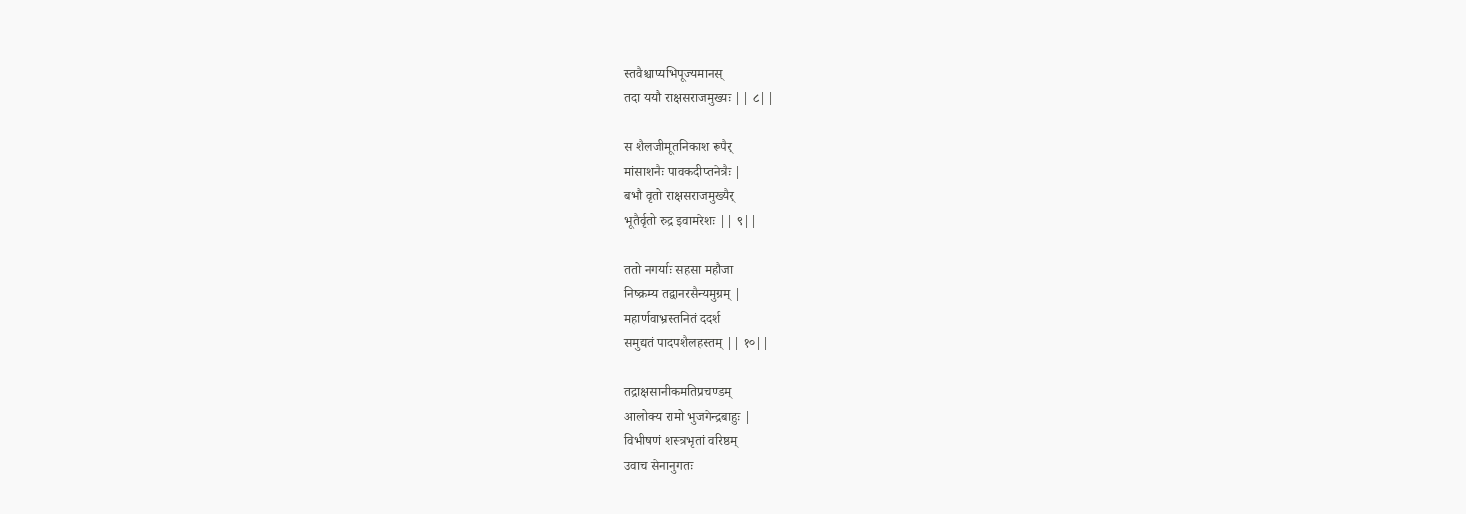स्तवैश्चाप्यभिपूज्यमानस्
तदा ययौ राक्षसराजमुख्यः || ८||

स शैलजीमूतनिकाश रूपैर्
मांसाशनैः पावकदीप्तनेत्रैः |
बभौ वृतो राक्षसराजमुख्यैर्
भूतैर्वृतो रुद्र इवामरेशः || ९||

ततो नगर्याः सहसा महौजा
निष्क्रम्य तद्वानरसैन्यमुग्रम् |
महार्णवाभ्रस्तनितं ददर्श
समुद्यतं पादपशैलहस्तम् || १०||

तद्राक्षसानीकमतिप्रचण्डम्
आलोक्य रामो भुजगेन्द्रबाहुः |
विभीषणं शस्त्रभृतां वरिष्ठम्
उवाच सेनानुगतः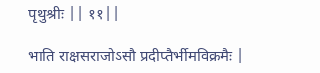पृथुश्रीः || ११||

भाति राक्षसराजोऽसौ प्रदीप्तैर्भीमविक्रमैः |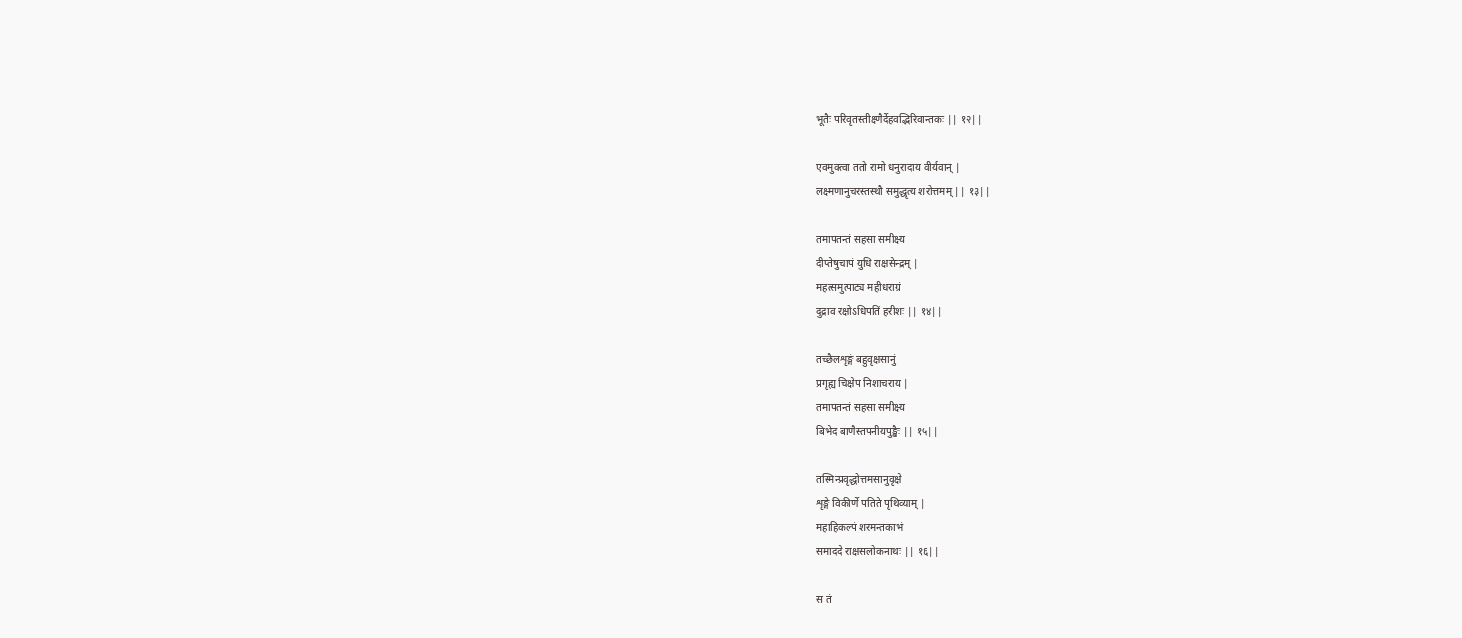भूतैः परिवृतस्तीक्ष्णैर्देहवद्भिरिवान्तकः || १२||

एवमुक्त्वा ततो रामो धनुरादाय वीर्यवान् |
लक्ष्मणानुचरस्तस्थौ समुद्धृत्य शरोत्तमम् || १३||

तमापतन्तं सहसा समीक्ष्य
दीप्तेषुचापं युधि राक्षसेन्द्रम् |
महत्समुत्पाट्य महीधराग्रं
दुद्राव रक्षोऽधिपतिं हरीशः || १४||

तच्छैलशृङ्गं बहुवृक्षसानुं
प्रगृह्य चिक्षेप निशाचराय |
तमापतन्तं सहसा समीक्ष्य
बिभेद बाणैस्तपनीयपुङ्खैः || १५||

तस्मिन्प्रवृद्धोत्तमसानुवृक्षे
शृङ्गे विकीर्णे पतिते पृथिव्याम् |
महाहिकल्पं शरमन्तकाभं
समाददे राक्षसलोकनाथः || १६||

स तं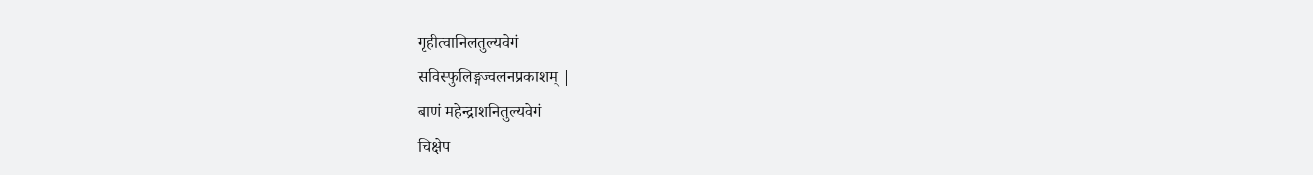गृहीत्वानिलतुल्यवेगं
सविस्फुलिङ्गज्वलनप्रकाशम् |
बाणं महेन्द्राशनितुल्यवेगं
चिक्षेप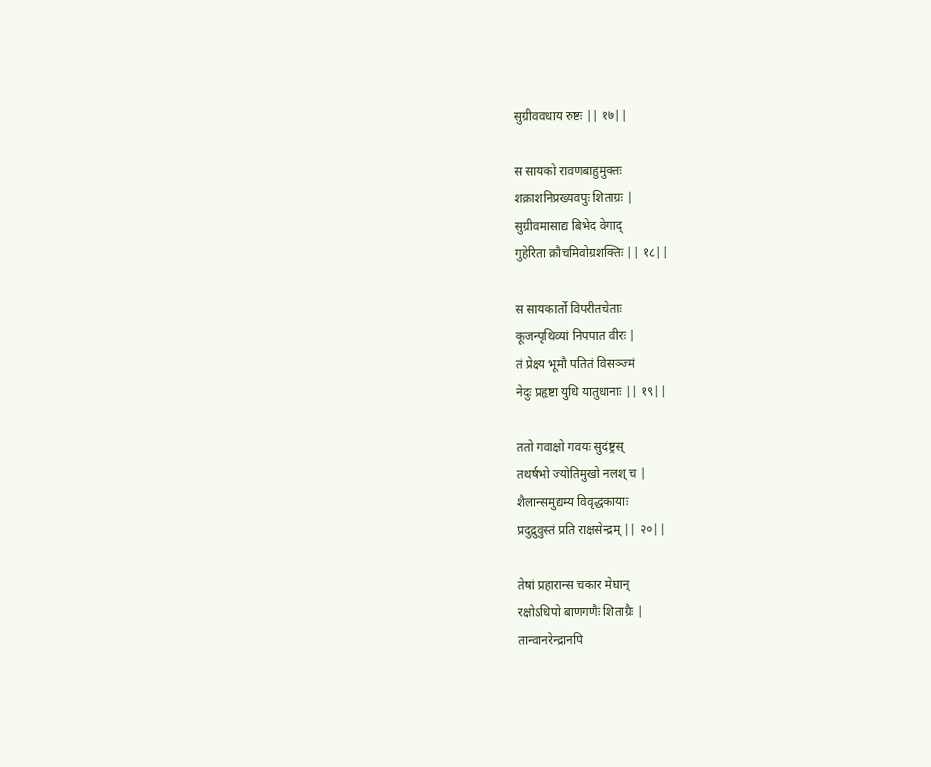सुग्रीववधाय रुष्टः || १७||

स सायको रावणबाहुमुक्तः
शक्राशनिप्रख्यवपुः शिताग्रः |
सुग्रीवमासाद्य बिभेद वेगाद्
गुहेरिता क्रौचमिवोग्रशक्तिः || १८||

स सायकार्तो विपरीतचेताः
कूजन्पृथिव्यां निपपात वीरः |
तं प्रेक्ष्य भूमौ पतितं विसञ्ज्मं
नेदुः प्रहृष्टा युधि यातुधानाः || १९||

ततो गवाक्षो गवयः सुदंष्ट्रस्
तथर्षभो ज्योतिमुखो नलश् च |
शैलान्समुद्यम्य विवृद्धकायाः
प्रदुद्रुवुस्तं प्रति राक्षसेन्द्रम् || २०||

तेषां प्रहारान्स चकार मेघान्
रक्षोऽधिपो बाणगणैः शिताग्रैः |
तान्वानरेन्द्रानपि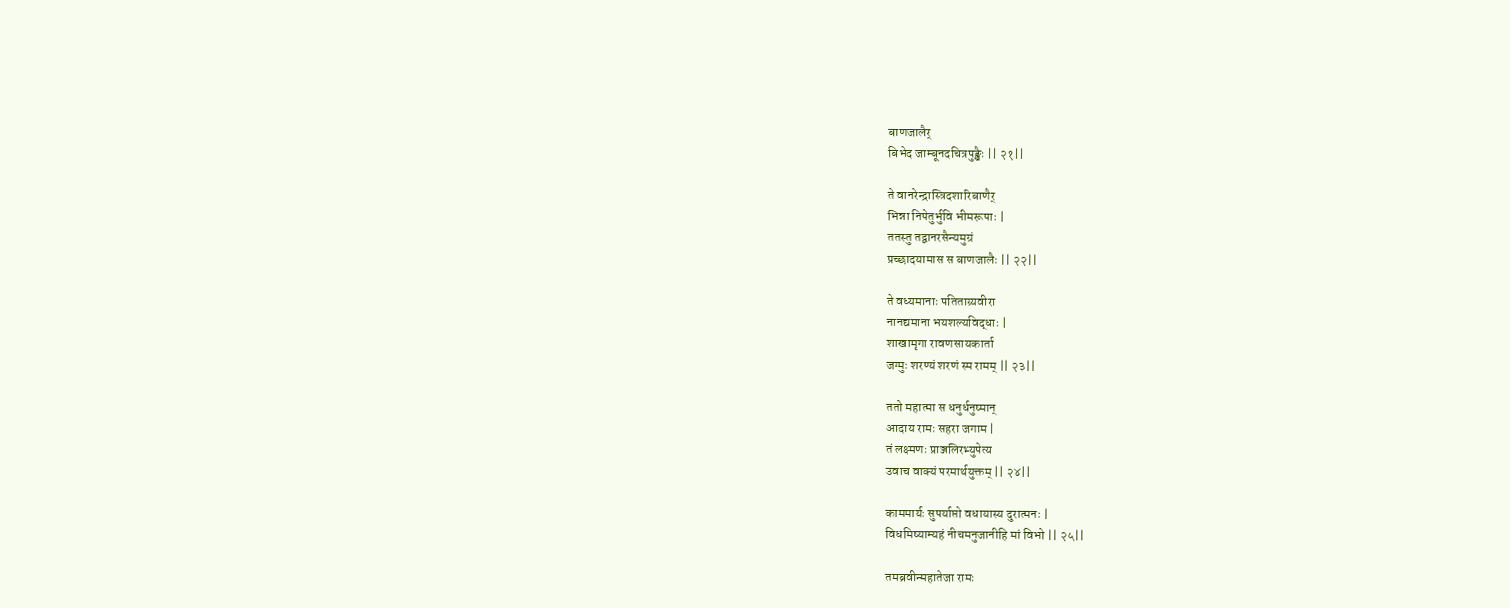बाणजालैर्
बिभेद जाम्बूनदचित्रपुङ्खैः || २१||

ते वानरेन्द्रास्त्रिदशारिबाणैर्
भिन्ना निपेतुर्भुवि भीमरूपाः |
ततस्तु तद्वानरसैन्यमुग्रं
प्रच्छादयामास स बाणजालैः || २२||

ते वध्यमानाः पतिताग्र्यवीरा
नानद्यमाना भयशल्यविद्धाः |
शाखामृगा रावणसायकार्ता
जग्मुः शरण्यं शरणं स्म रामम् || २३||

ततो महात्मा स धनुर्धनुष्मान्
आदाय रामः सहरा जगाम |
तं लक्ष्मणः प्राञ्जलिरभ्युपेत्य
उवाच वाक्यं परमार्थयुक्तम् || २४||

काममार्यः सुपर्याप्तो वधायास्य दुरात्मनः |
विधमिष्याम्यहं नीचमनुजानीहि मां विभो || २५||

तमब्रवीन्महातेजा रामः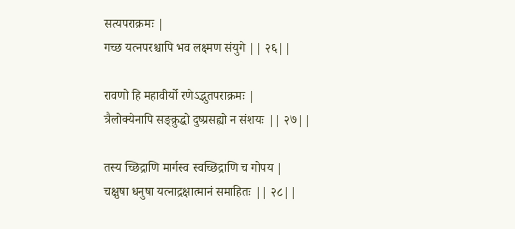सत्यपराक्रमः |
गच्छ यत्नपरश्चापि भव लक्ष्मण संयुगे || २६||

रावणो हि महावीर्यो रणेऽद्भुतपराक्रमः |
त्रैलोक्येनापि सङ्क्रुद्धो दुष्प्रसह्यो न संशयः || २७||

तस्य च्छिद्राणि मार्गस्व स्वच्छिद्राणि च गोपय |
चक्षुषा धनुषा यत्नाद्रक्षात्मानं समाहितः || २८||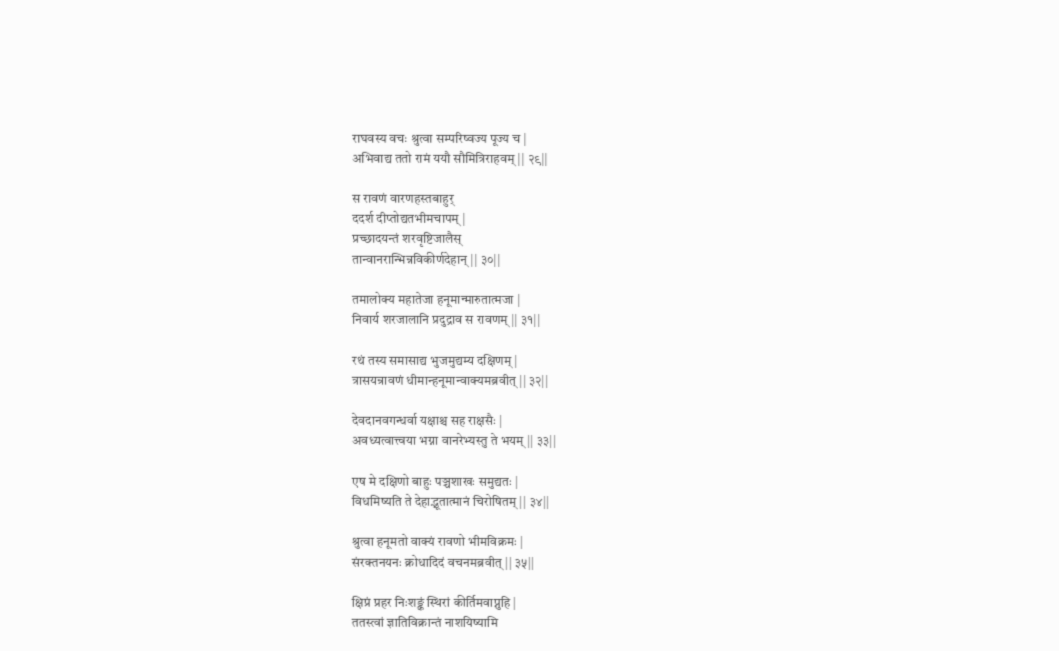राघवस्य वचः श्रुत्वा सम्परिष्वज्य पूज्य च |
अभिवाद्य ततो रामं ययौ सौमित्रिराहवम् || २९||

स रावणं वारणहस्तबाहुर्
ददर्श दीप्तोद्यतभीमचापम् |
प्रच्छादयन्तं शरवृष्टिजालैस्
तान्वानरान्भिन्नविकीर्णदेहान् || ३०||

तमालोक्य महातेजा हनूमान्मारुतात्मजा |
निवार्य शरजालानि प्रदुद्राव स रावणम् || ३१||

रथं तस्य समासाद्य भुजमुद्यम्य दक्षिणम् |
त्रासयन्रावणं धीमान्हनूमान्वाक्यमब्रवीत् || ३२||

देवदानवगन्धर्वा यक्षाश्च सह राक्षसैः |
अवध्यत्वात्त्वया भग्ना वानरेभ्यस्तु ते भयम् || ३३||

एष मे दक्षिणो बाहुः पञ्चशाखः समुद्यतः |
विधमिष्यति ते देहाद्भूतात्मानं चिरोषितम् || ३४||

श्रुत्वा हनूमतो वाक्यं रावणो भीमविक्रमः |
संरक्तनयनः क्रोधादिदं वचनमब्रवीत् || ३५||

क्षिप्रं प्रहर निःशङ्कं स्थिरां कीर्तिमवाप्नुहि |
ततस्त्वां ज्ञातिविक्रान्तं नाशयिष्यामि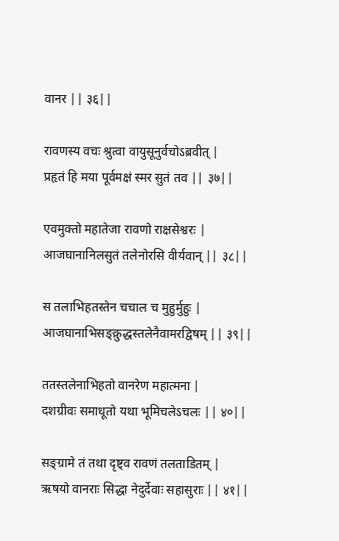वानर || ३६||

रावणस्य वचः श्रुत्वा वायुसूनुर्वचोऽब्रवीत् |
प्रहृतं हि मया पूर्वमक्षं स्मर सुतं तव || ३७||

एवमुक्तो महातेजा रावणो राक्षसेश्वरः |
आजघानानिलसुतं तलेनोरसि वीर्यवान् || ३८||

स तलाभिहतस्तेन चचाल च मुहुर्मुहुः |
आजघानाभिसङ्क्रुद्धस्तलेनैवामरद्विषम् || ३९||

ततस्तलेनाभिहतो वानरेण महात्मना |
दशग्रीवः समाधूतो यथा भूमिचलेऽचलः || ४०||

सङ्ग्रामे तं तथा दृष्ट्व रावणं तलताडितम् |
ऋषयो वानराः सिद्धा नेदुर्देवाः सहासुराः || ४१||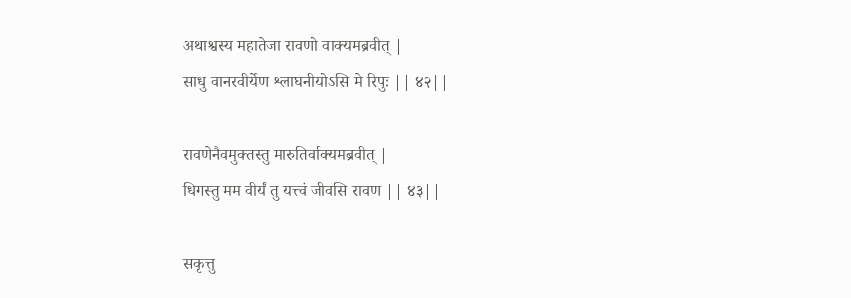अथाश्वस्य महातेजा रावणो वाक्यमब्रवीत् |
साधु वानरवीर्येण श्लाघनीयोऽसि मे रिपुः || ४२||

रावणेनैवमुक्तस्तु मारुतिर्वाक्यमब्रवीत् |
धिगस्तु मम वीर्यं तु यत्त्वं जीवसि रावण || ४३||

सकृत्तु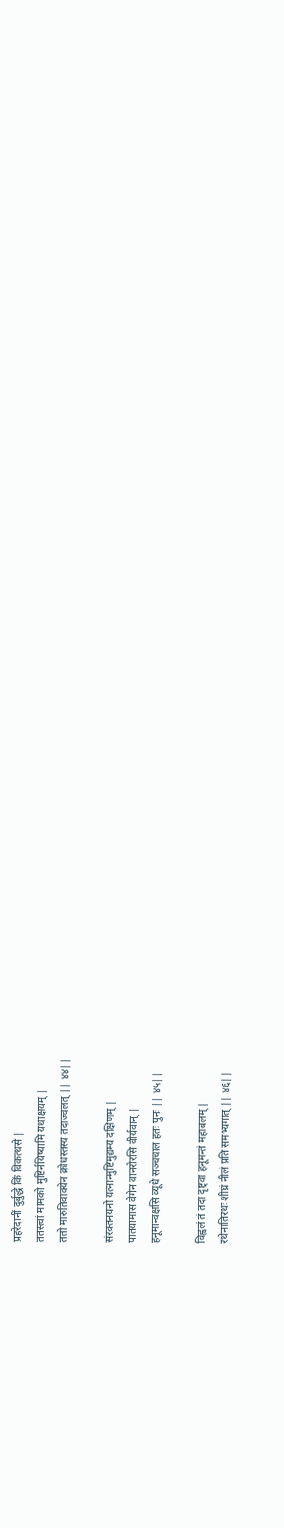प्रहरेदानीं दुर्बुद्धे किं विकत्थसे |
ततस्त्वां मामको मुष्टिर्नयिष्यामि यथाक्षयम् |
ततो मारुतिवाक्येन क्रोधस्तस्य तदाज्वलत् || ४४||

संरक्तनयनो यत्नान्मुष्टिमुद्यम्य दक्षिणम् |
पातयामास वेगेन वानरोरसि वीर्यवान् |
हनूमान्वक्षसि व्यूधे सञ्चचाल हतः पुनः || ४५||

विह्वलं तं तदा दृष्ट्वा हनूमन्तं महाबलम् |
रथेनातिरथः शीघ्रं नीलं प्रति समभ्यगात् || ४६||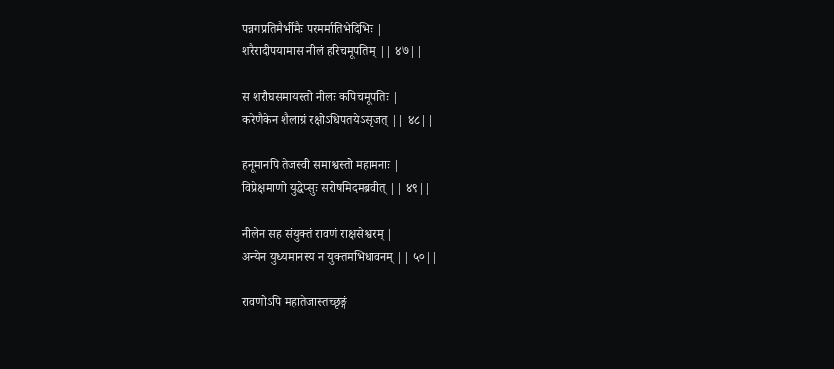पन्नगप्रतिमैर्भीमैः परमर्मातिभेदिभिः |
शरैरादीपयामास नीलं हरिचमूपतिम् || ४७||

स शरौघसमायस्तो नीलः कपिचमूपतिः |
करेणैकेन शैलाग्रं रक्षोऽधिपतयेऽसृजत् || ४८||

हनूमानपि तेजस्वी समाश्वस्तो महामनाः |
विप्रेक्षमाणो युद्धेप्सुः सरोषमिदमब्रवीत् || ४९||

नीलेन सह संयुक्तं रावणं राक्षसेश्वरम् |
अन्येन युध्यमानस्य न युक्तमभिधावनम् || ५०||

रावणोऽपि महातेजास्तच्छृङ्गं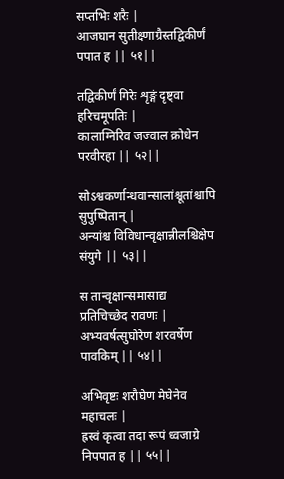सप्तभिः शरैः |
आजघान सुतीक्ष्णाग्रैस्तद्विकीर्णं पपात ह || ५१||

तद्विकीर्णं गिरेः शृङ्गं दृष्ट्वा हरिचमूपतिः |
कालाग्निरिव जज्वाल क्रोधेन परवीरहा || ५२||

सोऽश्वकर्णान्धवान्सालांश्चूतांश्चापि सुपुष्पितान् |
अन्यांश्च विविधान्वृक्षान्नीलश्चिक्षेप संयुगे || ५३||

स तान्वृक्षान्समासाद्य प्रतिचिच्छेद रावणः |
अभ्यवर्षत्सुघोरेण शरवर्षेण पावकिम् || ५४||

अभिवृष्टः शरौघेण मेघेनेव महाचलः |
ह्रस्वं कृत्वा तदा रूपं ध्वजाग्रे निपपात ह || ५५||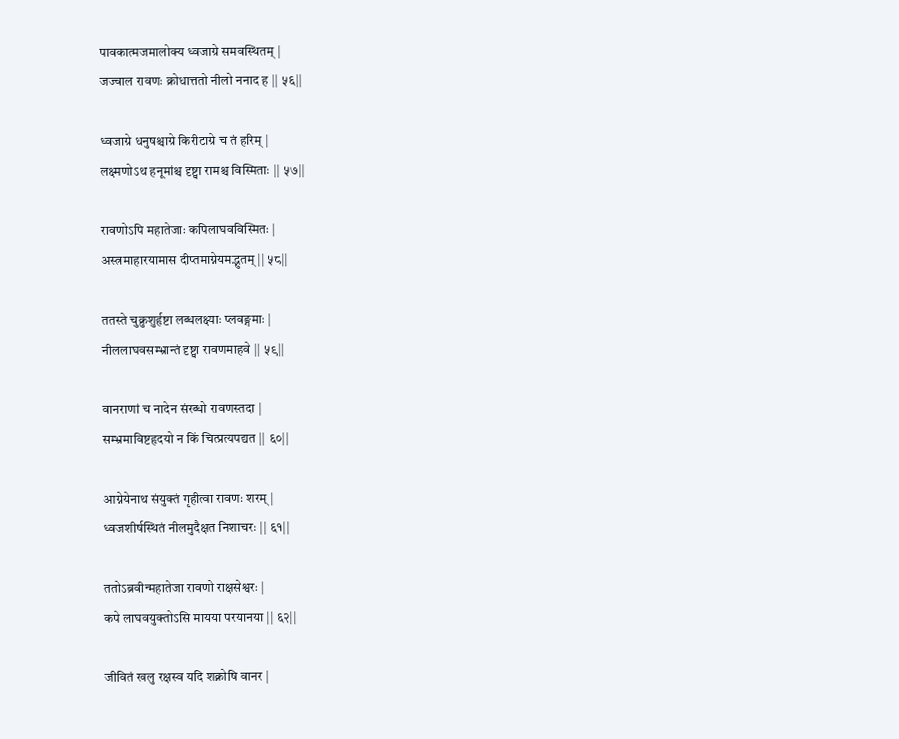पावकात्मजमालोक्य ध्वजाग्रे समवस्थितम् |
जज्वाल रावणः क्रोधात्ततो नीलो ननाद ह || ५६||

ध्वजाग्रे धनुषश्चाग्रे किरीटाग्रे च तं हरिम् |
लक्ष्मणोऽथ हनूमांश्च दृष्ट्वा रामश्च विस्मिताः || ५७||

रावणोऽपि महातेजाः कपिलाघवविस्मितः |
अस्त्रमाहारयामास दीप्तमाग्नेयमद्भुतम् || ५८||

ततस्ते चुक्रुशुर्हृष्टा लब्धलक्ष्याः प्लवङ्गमाः |
नीललाघवसम्भ्रान्तं दृष्ट्वा रावणमाहवे || ५९||

वानराणां च नादेन संरब्धो रावणस्तदा |
सम्भ्रमाविष्टहृदयो न किं चित्प्रत्यपद्यत || ६०||

आग्नेयेनाथ संयुक्तं गृहीत्वा रावणः शरम् |
ध्वजशीर्षस्थितं नीलमुदैक्षत निशाचरः || ६१||

ततोऽब्रवीन्महातेजा रावणो राक्षसेश्वरः |
कपे लाघवयुक्तोऽसि मायया परयानया || ६२||

जीवितं खलु रक्षस्व यदि शक्नोषि वानर |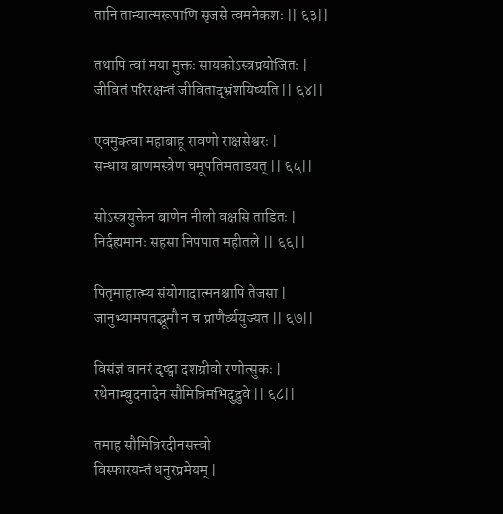तानि तान्यात्मरूपाणि सृजसे त्वमनेकशः || ६३||

तथापि त्वां मया मुक्तः सायकोऽस्त्रप्रयोजितः |
जीवितं परिरक्षन्तं जीविताद्भ्रंशयिष्यति || ६४||

एवमुक्त्वा महाबाहू रावणो राक्षसेश्वरः |
सन्धाय बाणमस्त्रेण चमूपतिमताडयत् || ६५||

सोऽस्त्रयुक्तेन बाणेन नीलो वक्षसि ताडितः |
निर्दह्यमानः सहसा निपपात महीतले || ६६||

पितृमाहात्म्य संयोगादात्मनश्चापि तेजसा |
जानुभ्यामपतद्भूमौ न च प्राणैर्व्ययुज्यत || ६७||

विसंज्ञं वानरं दृष्ट्वा दशग्रीवो रणोत्सुकः |
रथेनाम्बुदनादेन सौमित्रिमभिदुद्रुवे || ६८||

तमाह सौमित्रिरदीनसत्त्वो
विस्फारयन्तं धनुरप्रमेयम् |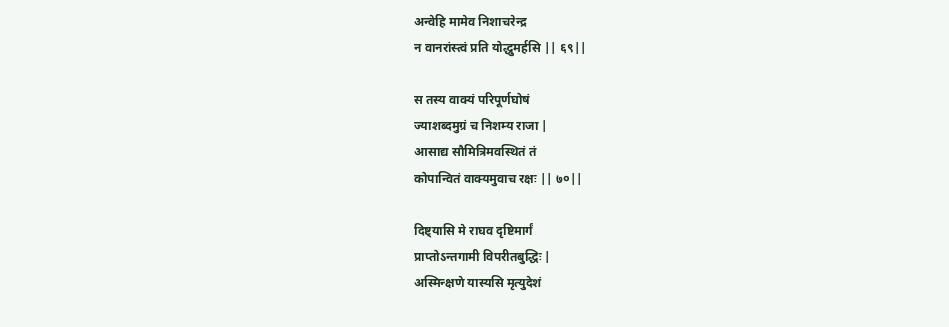अन्वेहि मामेव निशाचरेन्द्र
न वानरांस्त्वं प्रति योद्धुमर्हसि || ६९||

स तस्य वाक्यं परिपूर्णघोषं
ज्याशब्दमुग्रं च निशम्य राजा |
आसाद्य सौमित्रिमवस्थितं तं
कोपान्वितं वाक्यमुवाच रक्षः || ७०||

दिष्ट्यासि मे राघव दृष्टिमार्गं
प्राप्तोऽन्तगामी विपरीतबुद्धिः |
अस्मिन्क्षणे यास्यसि मृत्युदेशं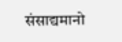संसाद्यमानो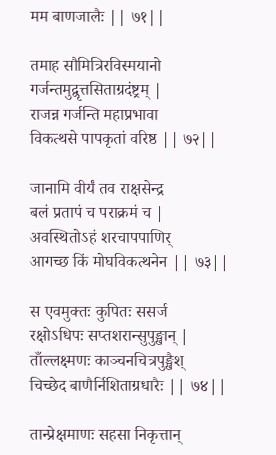मम बाणजालैः || ७१||

तमाह सौमित्रिरविस्मयानो
गर्जन्तमुद्वृत्तसिताग्रदंष्ट्रम् |
राजन्न गर्जन्ति महाप्रभावा
विकत्थसे पापकृतां वरिष्ठ || ७२||

जानामि वीर्यं तव राक्षसेन्द्र
बलं प्रतापं च पराक्रमं च |
अवस्थितोऽहं शरचापपाणिर्
आगच्छ किं मोघविकत्थनेन || ७३||

स एवमुक्तः कुपितः ससर्ज
रक्षोऽधिपः सप्तशरान्सुपुङ्खान् |
ताँल्लक्ष्मणः काञ्चनचित्रपुङ्खैश्
चिच्छेद बाणैर्निशिताग्रधारैः || ७४||

तान्प्रेक्षमाणः सहसा निकृत्तान्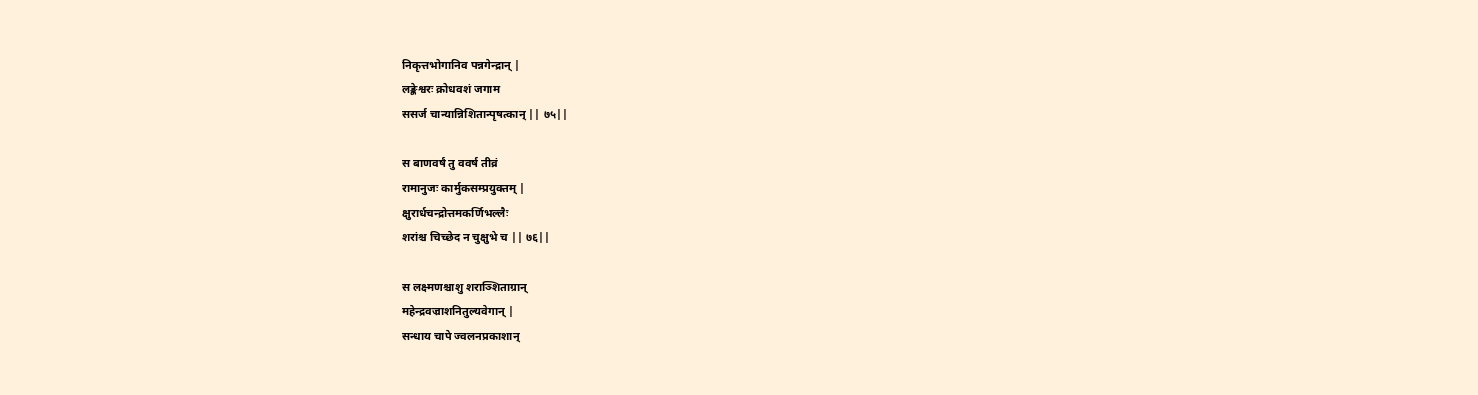निकृत्तभोगानिव पन्नगेन्द्रान् |
लङ्केश्वरः क्रोधवशं जगाम
ससर्ज चान्यान्निशितान्पृषत्कान् || ७५||

स बाणवर्षं तु ववर्ष तीव्रं
रामानुजः कार्मुकसम्प्रयुक्तम् |
क्षुरार्धचन्द्रोत्तमकर्णिभल्लैः
शरांश्च चिच्छेद न चुक्षुभे च || ७६||

स लक्ष्मणश्चाशु शराञ्शिताग्रान्
महेन्द्रवज्राशनितुल्यवेगान् |
सन्धाय चापे ज्वलनप्रकाशान्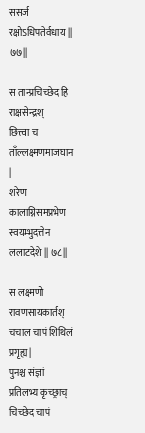ससर्ज रक्षोऽधिपतेर्वधाय || ७७||

स तान्प्रचिच्छेद हि राक्षसेन्द्रश्
छित्त्वा च ताँल्लक्ष्मणमाजघान |
शरेण कालाग्निसमप्रभेण
स्वयम्भुदत्तेन ललाटदेशे || ७८||

स लक्ष्मणो रावणसायकार्तश्
चचाल चापं शिथिलं प्रगृह्य |
पुनश्च संज्ञां प्रतिलभ्य कृच्छ्राच्
चिच्छेद चापं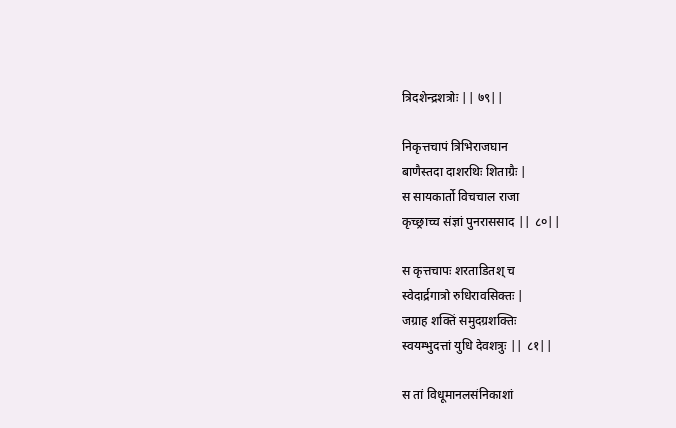त्रिदशेन्द्रशत्रोः || ७९||

निकृत्तचापं त्रिभिराजघान
बाणैस्तदा दाशरथिः शिताग्रैः |
स सायकार्तो विचचाल राजा
कृच्छ्राच्च संज्ञां पुनराससाद || ८०||

स कृत्तचापः शरताडितश् च
स्वेदार्द्रगात्रो रुधिरावसिक्तः |
जग्राह शक्तिं समुदग्रशक्तिः
स्वयम्भुदत्तां युधि देवशत्रुः || ८१||

स तां विधूमानलसंनिकाशां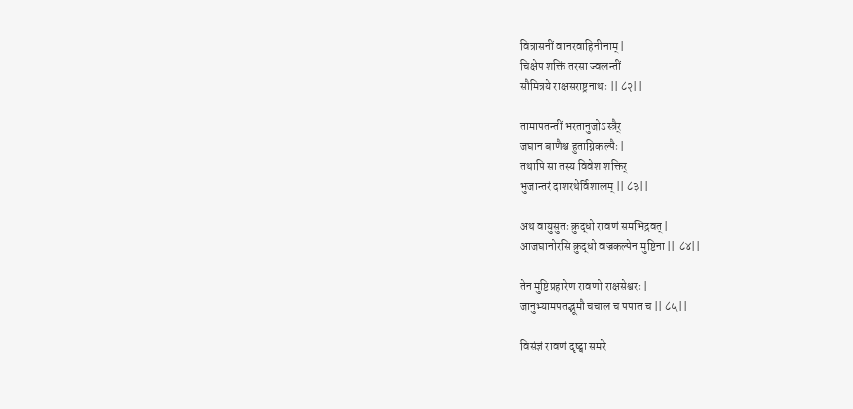वित्रासनीं वानरवाहिनीनाम् |
चिक्षेप शक्तिं तरसा ज्वलन्तीं
सौमित्रये राक्षसराष्ट्रनाथः || ८२||

तामापतन्तीं भरतानुजोऽस्त्रैर्
जघान बाणैश्च हुताग्निकल्पैः |
तथापि सा तस्य विवेश शक्तिर्
भुजान्तरं दाशरथेर्विशालम् || ८३||

अथ वायुसुतः क्रुद्धो रावणं समभिद्रवत् |
आजघानोरसि क्रुद्धो वज्रकल्पेन मुष्टिना || ८४||

तेन मुष्टिप्रहारेण रावणो राक्षसेश्वरः |
जानुभ्यामपतद्भूमौ चचाल च पपात च || ८५||

विसंज्ञं रावणं दृष्ट्वा समरे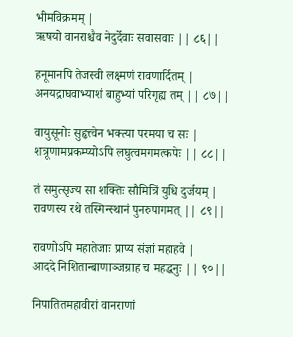भीमविक्रमम् |
ऋषयो वानराश्चैव नेदुर्देवाः सवासवाः || ८६||

हनूमानपि तेजस्वी लक्ष्मणं रावणार्दितम् |
अनयद्राघवाभ्याशं बाहुभ्यां परिगृह्य तम् || ८७||

वायुसूनोः सुहृत्त्वेन भक्त्या परमया च सः |
शत्रूणामप्रकम्प्योऽपि लघुत्वमगमत्कपेः || ८८||

तं समुत्सृज्य सा शक्तिः सौमित्रिं युधि दुर्जयम् |
रावणस्य रथे तस्मिन्स्थानं पुनरुपागमत् || ८९||

रावणोऽपि महातेजाः प्राप्य संज्ञां महाहवे |
आददे निशितान्बाणाञ्जग्राह च महद्धनुः || ९०||

निपातितमहावीरां वानराणां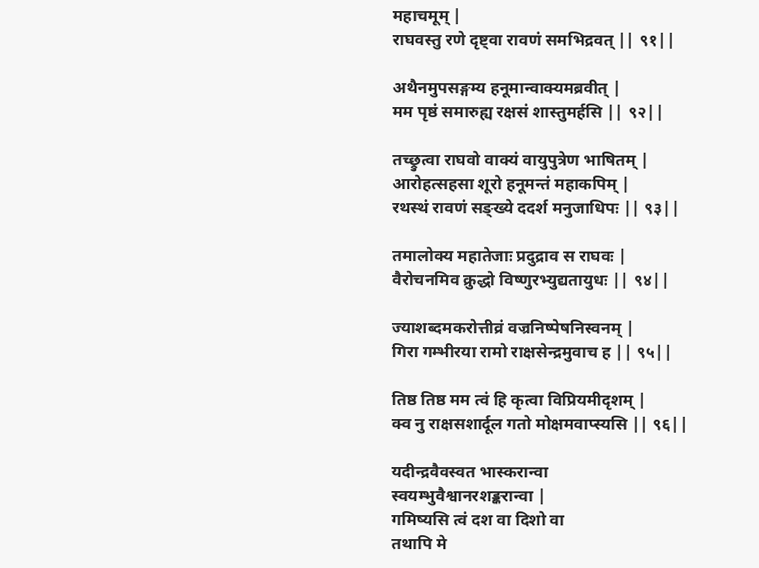महाचमूम् |
राघवस्तु रणे दृष्ट्वा रावणं समभिद्रवत् || ९१||

अथैनमुपसङ्गम्य हनूमान्वाक्यमब्रवीत् |
मम पृष्ठं समारुह्य रक्षसं शास्तुमर्हसि || ९२||

तच्छ्रुत्वा राघवो वाक्यं वायुपुत्रेण भाषितम् |
आरोहत्सहसा शूरो हनूमन्तं महाकपिम् |
रथस्थं रावणं सङ्ख्ये ददर्श मनुजाधिपः || ९३||

तमालोक्य महातेजाः प्रदुद्राव स राघवः |
वैरोचनमिव क्रुद्धो विष्णुरभ्युद्यतायुधः || ९४||

ज्याशब्दमकरोत्तीव्रं वज्रनिष्पेषनिस्वनम् |
गिरा गम्भीरया रामो राक्षसेन्द्रमुवाच ह || ९५||

तिष्ठ तिष्ठ मम त्वं हि कृत्वा विप्रियमीदृशम् |
क्व नु राक्षसशार्दूल गतो मोक्षमवाप्स्यसि || ९६||

यदीन्द्रवैवस्वत भास्करान्वा
स्वयम्भुवैश्वानरशङ्करान्वा |
गमिष्यसि त्वं दश वा दिशो वा
तथापि मे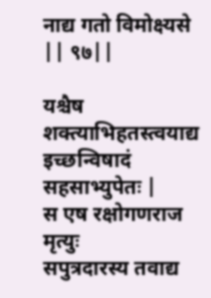नाद्य गतो विमोक्ष्यसे || ९७||

यश्चैष शक्त्याभिहतस्त्वयाद्य
इच्छन्विषादं सहसाभ्युपेतः |
स एष रक्षोगणराज मृत्युः
सपुत्रदारस्य तवाद्य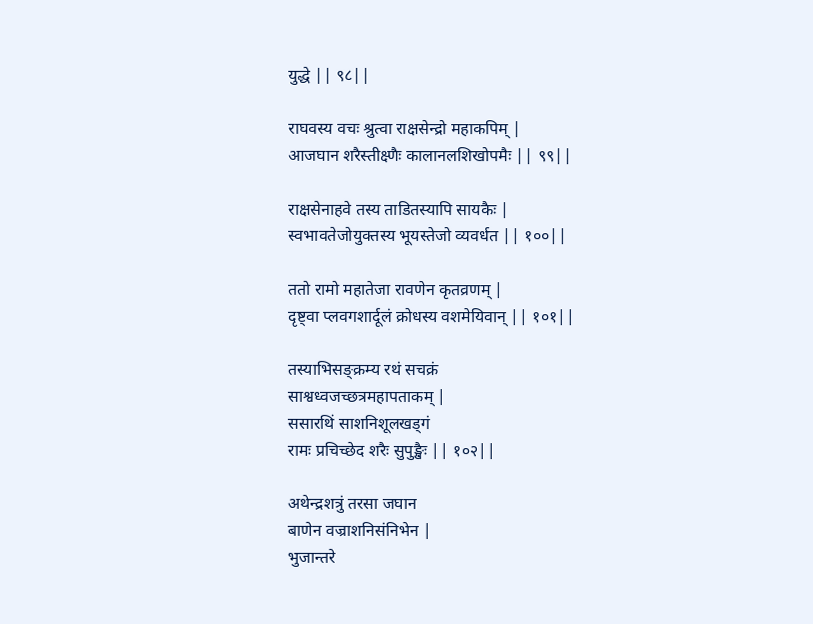युद्धे || ९८||

राघवस्य वचः श्रुत्वा राक्षसेन्द्रो महाकपिम् |
आजघान शरैस्तीक्ष्णैः कालानलशिखोपमैः || ९९||

राक्षसेनाहवे तस्य ताडितस्यापि सायकैः |
स्वभावतेजोयुक्तस्य भूयस्तेजो व्यवर्धत || १००||

ततो रामो महातेजा रावणेन कृतव्रणम् |
दृष्ट्वा प्लवगशार्दूलं क्रोधस्य वशमेयिवान् || १०१||

तस्याभिसङ्क्रम्य रथं सचक्रं
साश्वध्वजच्छत्रमहापताकम् |
ससारथिं साशनिशूलखड्गं
रामः प्रचिच्छेद शरैः सुपुङ्खैः || १०२||

अथेन्द्रशत्रुं तरसा जघान
बाणेन वज्राशनिसंनिभेन |
भुजान्तरे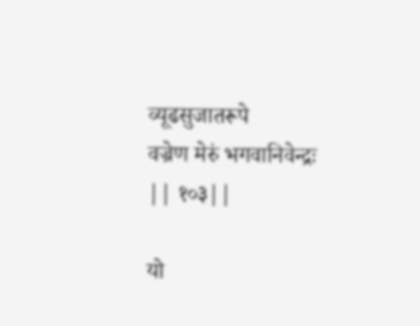व्यूढसुजातरूपे
वज्रेण मेरुं भगवानिवेन्द्रः || १०३||

यो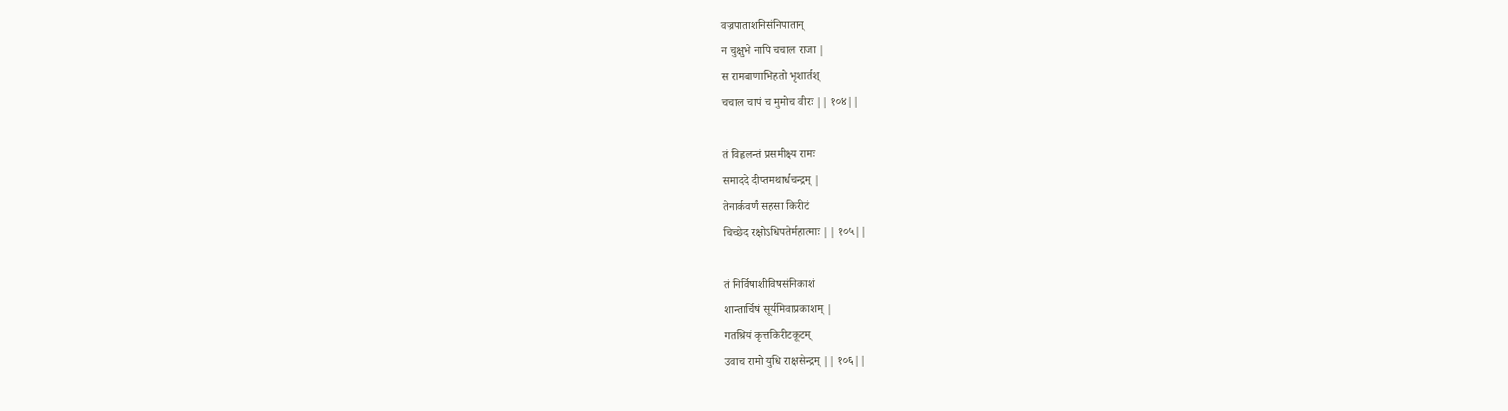वज्रपाताशनिसंनिपातान्
न चुक्षुभे नापि चचाल राजा |
स रामबाणाभिहतो भृशार्तश्
चचाल चापं च मुमोच वीरः || १०४||

तं विह्वलन्तं प्रसमीक्ष्य रामः
समाददे दीप्तमथार्धचन्द्रम् |
तेनार्कवर्णं सहसा किरीटं
चिच्छेद रक्षोऽधिपतेर्महात्माः || १०५||

तं निर्विषाशीविषसंनिकाशं
शान्तार्चिषं सूर्यमिवाप्रकाशम् |
गतश्रियं कृत्तकिरीटकूटम्
उवाच रामो युधि राक्षसेन्द्रम् || १०६||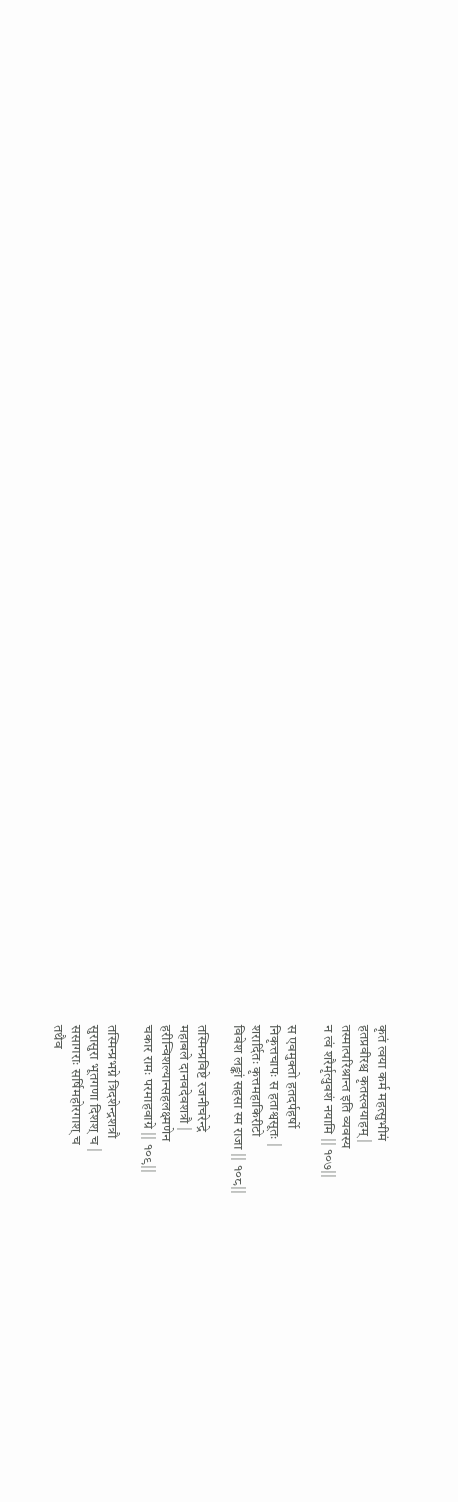कृतं त्वया कर्म महत्सुभीमं
हतप्रवीरश्च कृतस्त्वयाहम् |
तस्मात्परिश्रान्त इति व्यवस्य
न त्वं शरैर्मृत्युवशं नयामि || १०७||

स एवमुक्तो हतदर्पहर्षो
निकृत्तचापः स हताश्वसूतः |
शरार्दितः कृत्तमहाकिरीटो
विवेश लङ्कां सहसा स्म राजा || १०८||

तस्मिन्प्रविष्टे रजनीचरेन्द्रे
महाबले दानवदेवशत्रौ |
हरीन्विशल्यान्सहलक्ष्मणेन
चकार रामः परमाहवाग्रे || १०९||

तस्मिन्प्रभग्ने त्रिदशेन्द्रशत्रौ
सुरासुरा भूतगणा दिशश् च |
ससागराः सर्षिमहोरगाश् च
तथैव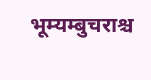भूम्यम्बुचराश्च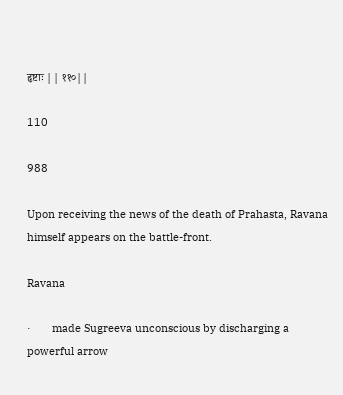हृष्टाः || ११०||

110

988

Upon receiving the news of the death of Prahasta, Ravana himself appears on the battle-front.

Ravana

·       made Sugreeva unconscious by discharging a powerful arrow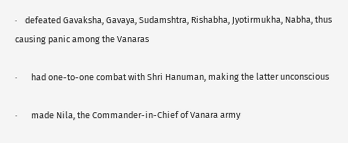·    defeated Gavaksha, Gavaya, Sudamshtra, Rishabha, Jyotirmukha, Nabha, thus causing panic among the Vanaras

·       had one-to-one combat with Shri Hanuman, making the latter unconscious

·       made Nila, the Commander-in-Chief of Vanara army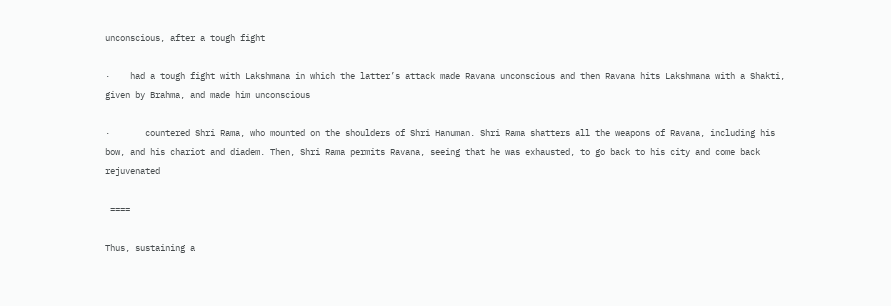unconscious, after a tough fight

·    had a tough fight with Lakshmana in which the latter’s attack made Ravana unconscious and then Ravana hits Lakshmana with a Shakti, given by Brahma, and made him unconscious

·       countered Shri Rama, who mounted on the shoulders of Shri Hanuman. Shri Rama shatters all the weapons of Ravana, including his bow, and his chariot and diadem. Then, Shri Rama permits Ravana, seeing that he was exhausted, to go back to his city and come back rejuvenated

 ====

Thus, sustaining a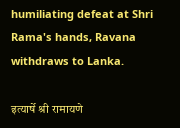humiliating defeat at Shri Rama's hands, Ravana withdraws to Lanka.

इत्यार्षे श्री रामायणे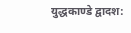युद्धकाण्डे द्वादश: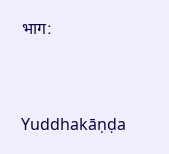भाग:



Yuddhakāṇḍa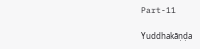Part-11

Yuddhakāṇḍa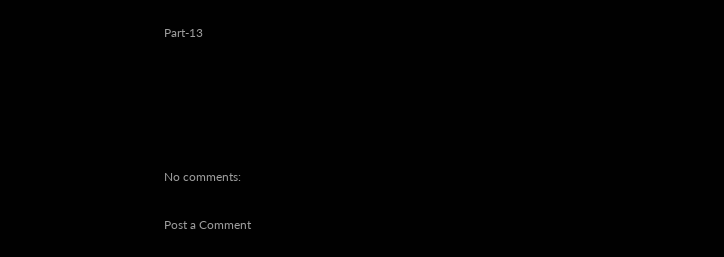Part-13





No comments:

Post a Comment